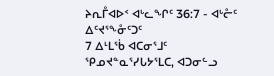ᔨᕆᒤᐊᐅᑉ ᐊᒡᓚᖏᑦ 36:7 - ᐊᒡᓔᑦ ᐃᑦᔪᕐᖕᓁᑦᑐᑦ
7 ᐃᒻᒪᖄ ᐊᑕᓂᕐᒧᑦ ᕿᓄᔪᓐᓇᕐᓯᒐᔭᕐᒪᑕ, ᐊᑐᓂᓪᓗ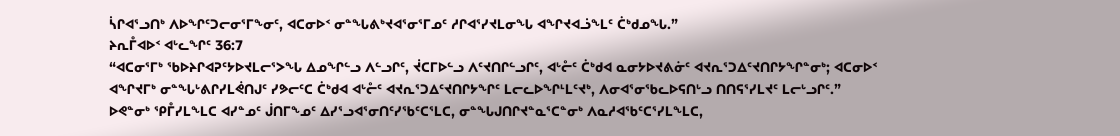ᓵᒋᐊᕐᓗᑎᒃ ᐱᐅᖏᑦᑐᓕᓂᕐᒥᖕᓂᑦ, ᐊᑕᓂᐅᑉ ᓂᓐᖓᕕᒃᔪᐊᕐᓂᕐᒥᓄᑦ ᓱᒋᐊᕐᓯᔪᒪᓂᖓ ᐊᖏᔪᐊᓘᖕᒪᑦ ᑖᒃᑯᓄᖓ.”
ᔨᕆᒤᐊᐅᑉ ᐊᒡᓚᖏᑦ 36:7
“ᐊᑕᓂᕐᒥᒃ ᖃᐅᔨᒋᐊᕈᑦᔭᐅᔪᒪᓕᕐᐳᖓ ᐃᓄᖏᓪᓗ ᐱᓪᓗᒋᑦ, ᔫᑕᒥᐅᓪᓗ ᐱᑦᔪᑎᒋᓪᓗᒋᑦ, ᐊᒡᓔᑦ ᑖᒃᑯᐊ ᓇᓂᔭᐅᔪᕕᓃᑦ ᐊᔪᕆᕐᑐᐃᑦᔪᑎᒋᔭᖏᓐᓂᒃ; ᐊᑕᓂᐅᑉ ᐊᖏᔪᒥᒃ ᓂᓐᖓᒡᕕᒋᓯᒪᕚᑎᒍᑦ ᓯᕗᓕᑦᑕ ᑖᒃᑯᐊ ᐊᒡᓔᑦ ᐊᔪᕆᕐᑐᐃᑦᔪᑎᒋᔭᖏᑦ ᒪᓕᓚᐅᖏᒻᒪᑦᔪᒃ, ᐱᓂᐊᕐᓂᖃᓚᐅᕋᑎᒡᓗ ᑎᑎᕋᕐᓯᒪᔪᑦ ᒪᓕᒡᓗᒋᑦ.”
ᐅᕙᓐᓂᒃ ᕿᒤᓯᒪᖕᒪᑕ ᐊᓯᓐᓄᑦ ᒎᑎᒥᖕᓄᑦ ᐃᓯᕐᓗᐊᕐᓂᑎᑦᓯᖃᑦᑕᕐᒪᑕ, ᓂᓐᖓᒍᑎᒋᔪᓐᓇᕐᑕᓐᓂᒃ ᐱᓇᓱᐊᖃᑦᑕᕐᓯᒪᖕᒪᑕ,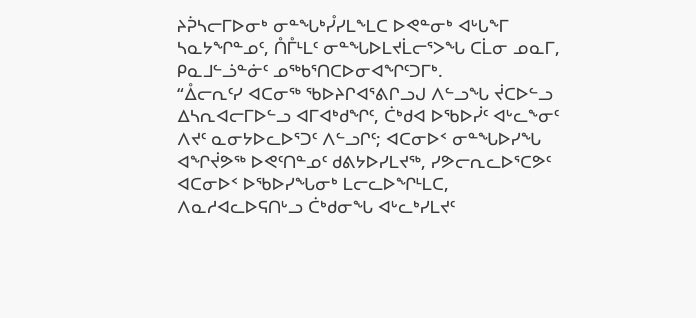ᔨᕉᓴᓕᒥᐅᓂᒃ ᓂᓐᖓᒃᓮᓯᒪᖕᒪᑕ ᐅᕙᓐᓂᒃ ᐊᒡᒐᖕᒥ ᓴᓇᔭᖏᓐᓄᑦ, ᑍᒤᒻᒪᑦ ᓂᓐᖓᐅᒪᔪᒫᓕᕐᐳᖓ ᑕᒫᓂ ᓄᓇᒥ, ᑭᓇᒧᓪᓘᓐᓃᑦ ᓄᖅᑲᕐᑎᑕᐅᓂᐊᖏᑦᑐᒥᒃ.
“ᐂᓕᕆᑦᓯ ᐊᑕᓂᖅ ᖃᐅᔨᒋᐊᕐᕕᒋᓗᒍ ᐱᓪᓗᖓ ᔫᑕᐅᓪᓗ ᐃᓴᕆᐊᓕᒥᐅᓪᓗ ᐊᒥᐊᒃᑯᖏᑦ, ᑖᒃᑯᐊ ᐅᖃᐅᓰᑦ ᐊᒡᓚᖕᓂᑦ ᐱᔪᑦ ᓇᓂᔭᐅᓚᐅᕐᑐᑦ ᐱᓪᓗᒋᑦ; ᐊᑕᓂᐅᑉ ᓂᓐᖓᐅᓯᖓ ᐊᖏᔫᕗᖅ ᐅᕙᑦᑎᓐᓄᑦ ᑯᕕᔭᐅᓯᒪᔪᖅ, ᓯᕗᓕᕆᓚᐅᕐᑕᕗᑦ ᐊᑕᓂᐅᑉ ᐅᖃᐅᓯᖓᓂᒃ ᒪᓕᓚᐅᖏᒻᒪᑕ, ᐱᓇᓱᐊᓚᐅᕋᑎᒡᓗ ᑖᒃᑯᓂᖓ ᐊᒡᓚᒃᓯᒪᔪᑦ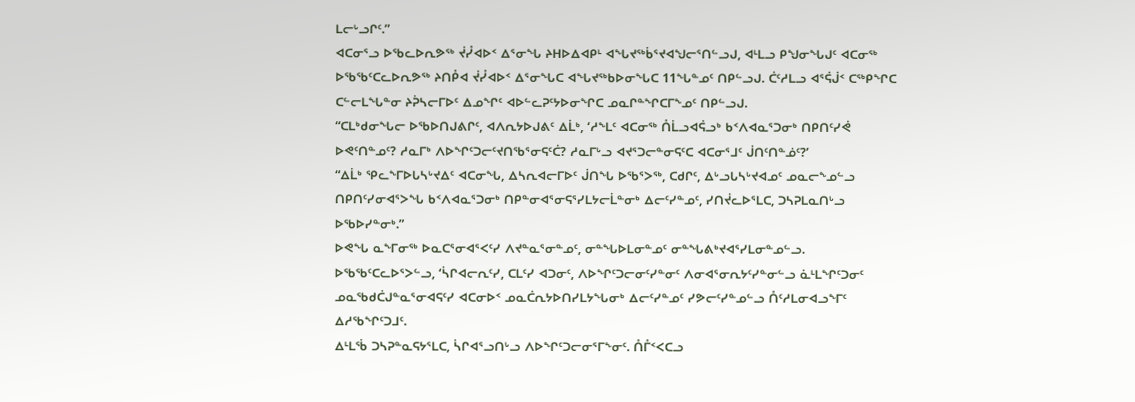ᒪᓕᒡᓗᒋᑦ.”
ᐊᑕᓂᕐᓗ ᐅᖃᓚᐅᕆᕗᖅ ᔫᓮᐊᐅᑉ ᐃᕐᓂᖓ ᔨᕼᐅᐃᐊᑭᒻ ᐊᖓᔪᖅᑳᕐᔪᐊᖑᓕᕐᑎᓪᓗᒍ, ᐊᒻᒪᓗ ᑭᖑᓂᖓᒍᑦ ᐊᑕᓂᖅ ᐅᖃᖃᑦᑕᓚᐅᕆᕗᖅ ᔨᑎᑬᐊ ᔫᓮᐊᐅᑉ ᐃᕐᓂᖓᑕ ᐊᖓᔪᖅᑲᐅᓂᖓᑕ 11ᖓᓐᓄᑦ ᑎᑭᓪᓗᒍ. ᑖᑦᓱᒪᓗ ᐊᕐᕌᒎᑉ ᑕᖅᑭᖏᑕ ᑕᓪᓕᒪᖓᓐᓂ ᔨᕉᓴᓕᒥᐅᑦ ᐃᓄᖏᑦ ᐊᐅᓪᓚᕈᑦᔭᐅᓂᖏᑕ ᓄᓇᒋᓐᖏᑕᒥᖕᓄᑦ ᑎᑭᓪᓗᒍ.
“ᑕᒪᒃᑯᓂᖓᓕ ᐅᖃᐅᑎᒍᕕᒋᑦ, ᐊᐱᕆᔭᐅᒍᕕᑦ ᐃᒫᒃ, ‘ᓱᖕᒪᑦ ᐊᑕᓂᖅ ᑍᒫᓗᐊᕌᓗᒃ ᑲᑉᐱᐊᓇᕐᑐᓂᒃ ᑎᑭᑎᑦᓯᕚ ᐅᕙᑦᑎᓐᓄᑦ? ᓱᓇᒥᒃ ᐱᐅᖏᑦᑐᓕᑦᔪᑎᖃᕐᓂᕋᑦᑖ? ᓱᓇᒥᒡᓗ ᐊᔪᕐᑐᓕᓐᓂᕋᑦᑕ ᐊᑕᓂᕐᒧᑦ ᒎᑎᑦᑎᓐᓅᑦ?’
“ᐃᒫᒃ ᕿᓚᖕᒥᐅᒐᓴᒡᔪᐃᑦ ᐊᑕᓂᖓ, ᐃᓴᕆᐊᓕᒥᐅᑦ ᒎᑎᖓ ᐅᖃᕐᐳᖅ, ᑕᑯᒋᑦ, ᐃᒡᓗᒐᓴᒡᔪᐊᓄᑦ ᓄᓇᓕᖕᓄᓪᓗ ᑎᑭᑎᑦᓯᓂᐊᕐᐳᖓ ᑲᑉᐱᐊᓇᕐᑐᓂᒃ ᑎᑭᓐᓂᐊᕐᓂᕋᕐᓯᒪᔭᓕᒫᓐᓂᒃ ᐃᓕᑦᓯᓐᓄᑦ, ᓯᑎᔫᓚᐅᕐᒪᑕ, ᑐᓴᕈᒪᓇᑎᒡᓗ ᐅᖃᐅᓯᓐᓂᒃ.”
ᐅᕙᖓ ᓇᖕᒥᓂᖅ ᐅᓇᑕᕐᓂᐊᕐᐸᑦᓯ ᐱᔪᓐᓇᕐᓂᓐᓄᑦ, ᓂᓐᖓᐅᒪᓂᓐᓄᑦ ᓂᓐᖓᕕᒃᔪᐊᕐᓯᒪᓂᓐᓄᓪᓗ.
ᐅᖃᖃᑦᑕᓚᐅᕐᐳᓪᓗ, ‘ᓵᒋᐊᓕᕆᑦᓯ, ᑕᒪᑦᓯ ᐊᑐᓂᑦ, ᐱᐅᖏᑦᑐᓕᓂᑦᓯᓐᓂᑦ ᐱᓂᐊᕐᓂᕆᔭᑦᓯᓐᓂᓪᓗ ᓈᒻᒪᖏᑦᑐᓂᑦ ᓄᓇᖃᑯᑖᒍᓐᓇᕐᓂᐊᕋᑦᓯ ᐊᑕᓂᐅᑉ ᓄᓇᑖᕆᔭᐅᑎᓯᒪᔭᖓᓂᒃ ᐃᓕᑦᓯᓐᓄᑦ ᓯᕗᓕᑦᓯᓐᓄᓪᓗ ᑍᑦᓱᒪᓂᐊᓗᖕᒥᑦ ᐃᓱᖃᖏᑦᑐᒧᑦ.
ᐃᒻᒪᖄ ᑐᓴᕈᓐᓇᕋᔭᕐᒪᑕ, ᓵᒋᐊᕐᓗᑎᒡᓗ ᐱᐅᖏᑦᑐᓕᓂᕐᒥᖕᓂᑦ. ᑍᒤᑉᐸᑕᓗ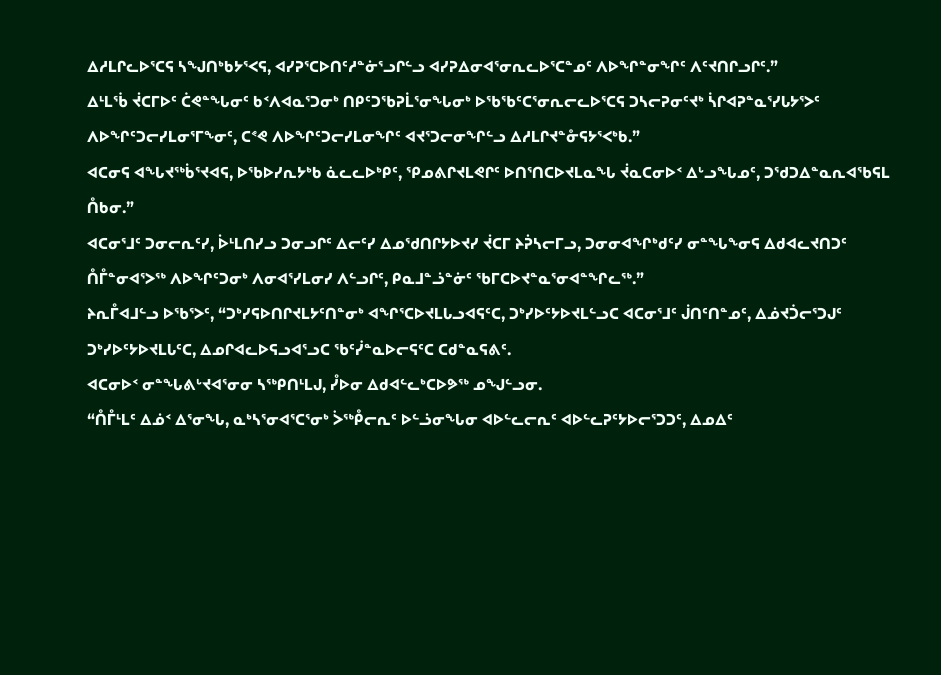ᐃᓱᒪᒋᓚᐅᕐᑕᕋ ᓴᖑᑎᒃᑲᔭᕐᐸᕋ, ᐊᓯᕈᕐᑕᐅᑎᑦᓱᓐᓃᕐᓗᒋᓪᓗ ᐊᓯᕈᐃᓂᐊᕐᓂᕆᓚᐅᕐᑕᓐᓄᑦ ᐱᐅᖏᓐᓂᖏᑦ ᐱᑦᔪᑎᒋᓗᒋᑦ.”
ᐃᒻᒪᖄ ᔫᑕᒥᐅᑦ ᑖᕙᓐᖓᓂᑦ ᑲᑉᐱᐊᓇᕐᑐᓂᒃ ᑎᑭᑦᑐᖃᕈᒫᕐᓂᖓᓂᒃ ᐅᖃᖃᑦᑕᕐᓂᕆᓕᓚᐅᕐᑕᕋ ᑐᓴᓕᕈᓂᑦᔪᒃ ᓵᒋᐊᕈᓐᓇᕐᓯᒐᔭᕐᐳᑦ ᐱᐅᖏᑦᑐᓕᓯᒪᓂᕐᒥᖕᓂᑦ, ᑕᕝᕙ ᐱᐅᖏᑦᑐᓕᓯᒪᓂᖏᑦ ᐊᔪᕐᑐᓕᓂᖏᓪᓗ ᐃᓱᒪᒋᔪᓐᓁᕋᔭᕐᐸᒃᑲ.”
ᐊᑕᓂᕋ ᐊᖓᔪᖅᑳᕐᔪᐊᕋ, ᐅᖃᐅᓯᕆᔭᒃᑲ ᓈᓚᓚᐅᒃᑭᑦ, ᕿᓄᕕᒋᔪᒪᕙᒋᑦ ᐅᑎᕐᑎᑕᐅᔪᒪᓇᖓ ᔫᓇᑕᓂᐅᑉ ᐃᒡᓗᖓᓄᑦ, ᑐᖁᑐᐃᓐᓇᕆᐊᖃᕋᒪ ᑍᑲᓂ.”
ᐊᑕᓂᕐᒧᑦ ᑐᓂᓕᕆᑦᓯ, ᐆᒻᒪᑎᓯᓗ ᑐᓂᓗᒋᑦ ᐃᓕᑦᓯ ᐃᓄᖁᑎᒋᔭᐅᔪᓯ ᔫᑕᒥ ᔨᕉᓴᓕᒥᓗ, ᑐᓂᓂᐊᖏᒃᑯᑦᓯ ᓂᓐᖓᖕᓂᕋ ᐃᑯᐊᓚᔪᑎᑐᑦ ᑍᒤᓐᓂᐊᕐᐳᖅ ᐱᐅᖏᑦᑐᓂᒃ ᐱᓂᐊᕐᓯᒪᓂᓯ ᐱᓪᓗᒋᑦ, ᑭᓇᒧᓐᓘᓐᓃᑦ ᖃᒥᑕᐅᔪᓐᓇᕐᓂᐊᓐᖏᓚᖅ.”
ᔨᕆᒤᐊᒧᓪᓗ ᐅᖃᕐᐳᑦ, “ᑐᒃᓯᕋᐅᑎᒋᔪᒪᔭᑦᑎᓐᓂᒃ ᐊᖏᕐᑕᐅᔪᒪᒐᓗᐊᕋᑦᑕ, ᑐᒃᓯᐅᑦᔭᐅᔪᒪᓪᓗᑕ ᐊᑕᓂᕐᒧᑦ ᒎᑎᑦᑎᓐᓄᑦ, ᐃᓅᔪᑑᓕᕐᑐᒍᑦ ᑐᒃᓯᐅᑦᔭᐅᔪᒪᒐᑦᑕ, ᐃᓄᒋᐊᓚᐅᕋᓗᐊᕐᓗᑕ ᖃᑦᓰᓐᓇᐅᓕᕋᑦᑕ ᑕᑯᓐᓇᕋᕕᑦ.
ᐊᑕᓂᐅᑉ ᓂᓐᖓᕕᒡᔪᐊᕐᓂᓂ ᓴᖅᑭᑎᒻᒪᒍ, ᓮᐅᓂ ᐃᑯᐊᓪᓚᒃᑕᐅᕗᖅ ᓄᖑᓪᓗᓂ.
“ᑍᒤᒻᒪᑦ ᐃᓅᑉ ᐃᕐᓂᖓ, ᓇᒃᓴᕐᓂᐊᕐᑕᕐᓂᒃ ᐴᖅᑬᓕᕆᑦ ᐅᓪᓘᓂᖓᓂ ᐊᐅᓪᓚᓕᕆᑦ ᐊᐅᓪᓚᕈᑦᔭᐅᓕᕐᑐᑐᑦ, ᐃᓄᐃᑦ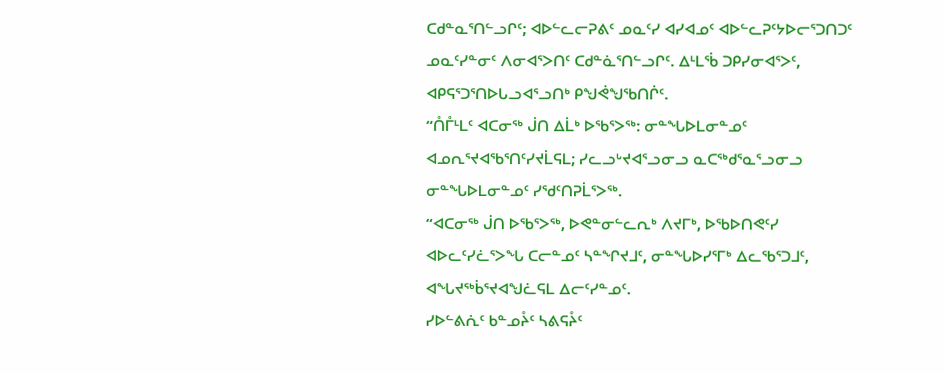ᑕᑯᓐᓇᕐᑎᓪᓗᒋᑦ; ᐊᐅᓪᓚᓕᕈᕕᑦ ᓄᓇᑦᓯ ᐊᓯᐊᓄᑦ ᐊᐅᓪᓚᕈᑦᔭᐅᓕᕐᑐᑎᑐᑦ ᓄᓇᑦᓯᓐᓂᑦ ᐱᓂᐊᕐᐳᑎᑦ ᑕᑯᓐᓈᕐᑎᓪᓗᒋᑦ. ᐃᒻᒪᖄ ᑐᑭᓯᓂᐊᕐᐳᑦ, ᐊᑭᕋᕐᑐᕐᑎᐅᒐᓗᐊᕐᓗᑎᒃ ᑭᖑᕚᖑᖃᑎᒌᑦ.
“ᑍᒤᒻᒪᑦ ᐊᑕᓂᖅ ᒎᑎ ᐃᒫᒃ ᐅᖃᕐᐳᖅ: ᓂᓐᖓᐅᒪᓂᓐᓄᑦ ᐊᓄᕆᕐᔪᐊᖃᕐᑎᑦᓯᔪᒫᕋᒪ; ᓯᓚᓗᒡᔪᐊᕐᓗᓂᓗ ᓇᑕᖅᑯᕐᓇᕐᓗᓂᓗ ᓂᓐᖓᐅᒪᓂᓐᓄᑦ ᓯᖁᑦᑎᕈᒫᕐᐳᖅ.
“ᐊᑕᓂᖅ ᒎᑎ ᐅᖃᕐᐳᖅ, ᐅᕙᓐᓂᓪᓚᕆᒃ ᐱᔪᒥᒃ, ᐅᖃᐅᑎᕙᑦᓯ ᐊᐅᓚᑦᓯᓛᕐᐳᖓ ᑕᓕᓐᓄᑦ ᓴᓐᖏᔪᒧᑦ, ᓂᓐᖓᐅᓯᕐᒥᒃ ᐃᓚᖃᕐᑐᒧᑦ, ᐊᖓᔪᖅᑳᕐᔪᐊᖑᓛᕋᒪ ᐃᓕᑦᓯᓐᓄᑦ.
ᓯᐅᓪᕕᕇᑦ ᑲᓐᓄᔧᑦ ᓴᕕᕋᔧᑦ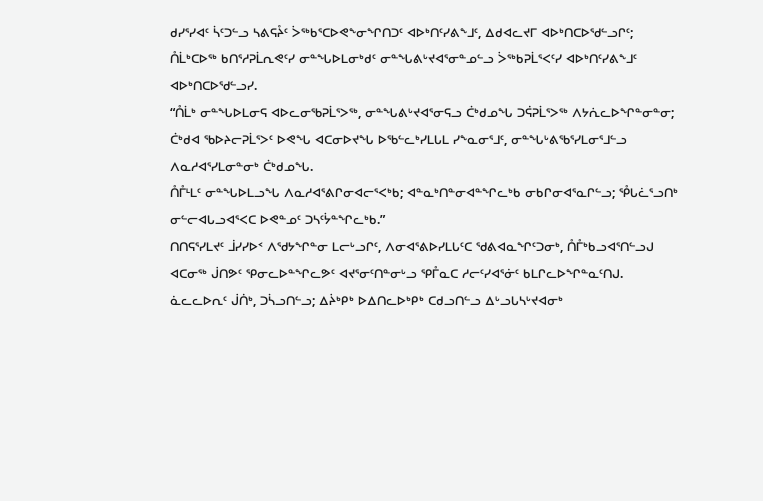ᑯᓯᕐᓯᐊᑦ ᓵᑦᑐᓪᓗ ᓴᕕᕋᔧᑦ ᐴᖅᑲᕐᑕᐅᕙᖕᓂᖏᑎᑐᑦ ᐊᐅᒃᑎᑦᓯᕕᖕᒧᑦ, ᐃᑯᐊᓚᔪᒥ ᐊᐅᒃᑎᑕᐅᖁᓪᓗᒋᑦ; ᑍᒫᒃᑕᐅᖅ ᑲᑎᕐᓱᕈᒫᕆᕙᑦᓯ ᓂᓐᖓᐅᒪᓂᒃᑯᑦ ᓂᓐᖓᕕᒡᔪᐊᕐᓂᓐᓄᓪᓗ ᐴᖅᑲᕈᒫᕐᐸᑦᓯ ᐊᐅᒃᑎᑦᓯᕕᖕᒧᑦ ᐊᐅᒃᑎᑕᐅᖁᓪᓗᓯ.
“ᑍᒫᒃ ᓂᓐᖓᐅᒪᓂᕋ ᐊᐅᓚᓂᖃᕈᒫᕐᐳᖅ, ᓂᓐᖓᕕᒡᔪᐊᕐᓂᕋᓗ ᑖᒃᑯᓄᖓ ᑐᕌᕈᒫᕐᐳᖅ ᐱᔭᕇᓚᐅᖏᓐᓂᓐᓂ; ᑖᒃᑯᐊ ᖃᐅᔨᓕᕈᒫᕐᐳᑦ ᐅᕙᖓ ᐊᑕᓂᐅᔪᖓ ᐅᖃᓪᓚᒃᓯᒪᒐᒪ ᓯᖕᓇᓂᕐᒧᑦ, ᓂᓐᖓᒡᕕᖃᕐᓯᒪᓂᕐᒧᓪᓗ ᐱᓇᓱᐊᕐᓯᒪᓂᓐᓂᒃ ᑖᒃᑯᓄᖓ.
ᑍᒤᒻᒪᑦ ᓂᓐᖓᐅᒪᓗᖓ ᐱᓇᓱᐊᕐᕕᒋᓂᐊᓕᕐᐸᒃᑲ; ᐊᓐᓇᒃᑎᓐᓂᐊᓐᖏᓚᒃᑲ ᓂᑲᒋᓂᐊᕐᓇᒋᓪᓗ; ᕾᒐᓛᕐᓗᑎᒃ ᓂᓪᓕᐊᒐᓗᐊᕐᐸᑕ ᐅᕙᓐᓄᑦ ᑐᓴᑦᔮᓐᖏᓚᒃᑲ.”
ᑎᑎᕋᕐᓯᒪᔪᑦ ᒨᓯᓯᐅᑉ ᐱᖁᔭᖏᓐᓂ ᒪᓕᒡᓗᒋᑦ, ᐱᓂᐊᕐᕕᐅᓯᒪᒐᑦᑕ ᖁᕕᐊᓇᖏᑦᑐᓂᒃ, ᑍᒤᒃᑲᓗᐊᕐᑎᓪᓗᒍ ᐊᑕᓂᖅ ᒎᑎᕗᑦ ᕿᓂᓚᐅᓐᖏᓚᕗᑦ ᐊᔪᕐᓂᑦᑎᓐᓂᒡᓗ ᕿᒤᓇᑕ ᓱᓕᑦᓯᐊᕐᓃᑦ ᑲᒪᒋᓚᐅᖏᓐᓇᑦᑎᒍ.
ᓈᓚᓚᐅᕆᑦ ᒎᑏᒃ, ᑐᓵᓗᑎᓪᓗ; ᐃᔩᒃᑭᒃ ᐅᐃᑎᓚᐅᒃᑭᒃ ᑕᑯᓗᑎᓪᓗ ᐃᒡᓗᒐᓴᒡᔪᐊᓂᒃ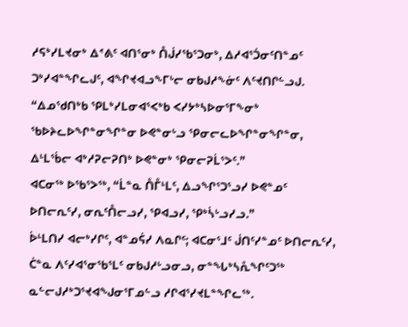ᓱᕋᒃᓯᒪᔪᓂᒃ ᐃᕝᕕᑦ ᐊᑎᕐᓂᒃ ᑍᒎᓯᖃᕐᑐᓂᒃ, ᐃᓱᐊᕐᑑᓂᑦᑎᓐᓄᑦ ᑐᒃᓯᐊᓐᖏᓚᒍᑦ, ᐊᖏᔪᐊᓗᖕᒥᒡᓕ ᓂᑲᒍᓱᖕᓃᑦ ᐱᑦᔪᑎᒋᓪᓗᒍ.
“ᐃᓄᖁᑎᒃᑲ ᕿᒪᒃᓯᒪᓂᐊᕐᐸᒃᑲ ᐸᓯᔭᒃᓴᐅᓂᕐᒥᖕᓂᒃ ᖃᐅᔨᓚᐅᖏᓐᓂᖏᓐᓂ ᐅᕙᓐᓂᒡᓗ ᕿᓂᓕᓚᐅᖏᓐᓂᖏᓐᓂ, ᐃᒻᒪᖄᓕ ᐊᒃᓱᕈᓕᕈᑎᒃ ᐅᕙᓐᓂᒃ ᕿᓂᓕᕈᒫᕐᐳᑦ.”
ᐊᑕᓂᖅ ᐅᖃᕐᐳᖅ, “ᒫᓐᓇ ᑍᒤᒻᒪᑦ, ᐃᓗᖏᕐᑐᕐᓗᓯ ᐅᕙᓐᓄᑦ ᐅᑎᓕᕆᑦᓯ, ᓂᕆᑦᑍᓕᓗᓯ, ᕿᐊᓗᓯ, ᕿᒃᓵᒡᓗᓯᓗ.”
ᐆᒻᒪᑎᓯ ᐊᓕᒃᓯᒋᑦ, ᐊᓐᓄᕌᓯ ᐱᓇᒋᑦ; ᐊᑕᓂᕐᒧᑦ ᒎᑎᑦᓯᓐᓄᑦ ᐅᑎᓕᕆᑦᓯ, ᑖᓐᓇ ᐱᑦᓯᐊᕐᓂᖃᕐᒪᑦ ᓂᑲᒍᓱᒡᓗᓂᓗ, ᓂᓐᖓᒃᓴᕅᖏᑦᑐᖅ ᓇᓪᓕᒍᓱᒃᑐᕐᔪᐊᖑᓂᕐᒥᓄᓪᓗ ᓱᒋᐊᕐᓯᔪᒪᓐᖏᓚᖅ.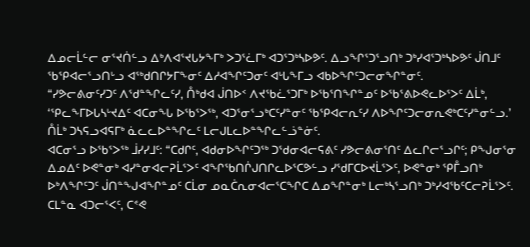ᐃᓄᓕᒫᓪᓕ ᓂᕐᔪᑏᓪᓗ ᐃᒃᐱᐊᕐᔪᒐᔭᖕᒥᒃ ᐳᑐᕐᓛᒥᒃ ᐊᑐᕐᑐᒃᓴᐅᕗᑦ. ᐃᓗᖏᕐᑐᕐᓗᑎᒃ ᑐᒃᓯᐊᕐᑐᒃᓴᐅᕗᑦ ᒎᑎᒧᑦ ᖃᕿᐊᓕᕐᓗᑎᒡᓗ ᐊᖅᑯᑎᒋᔭᒥᖕᓂᑦ ᐃᓱᐊᖏᑦᑐᓂᑦ ᐊᒡᒐᖕᒥᓗ ᐊᑲᐅᖏᑦᑐᓕᓂᖏᓐᓂᑦ.
“ᓯᕗᓕᕕᓂᑦᓯᑐᑦ ᐱᖁᓐᖏᓚᑦᓯ, ᑍᒃᑯᐊ ᒎᑎᐅᑉ ᐱᔪᖃᓛᕐᑐᒥᒃ ᐅᖃᕐᑎᖏᓐᓄᑦ ᐅᖃᕐᕕᐅᕙᓚᐅᕐᐳᑦ ᐃᒫᒃ, ‘ᕿᓚᖕᒥᐅᒐᓴᒡᔪᐃᑦ ᐊᑕᓂᖓ ᐅᖃᕐᐳᖅ, ᐊᑐᕐᓂᕐᓗᒃᑕᑦᓯᓐᓂᑦ ᖃᕿᐊᓕᕆᑦᓯ ᐱᐅᖏᑦᑐᓕᓂᕆᕙᒃᑕᑦᓯᓐᓂᓪᓗ.’ ᑍᒫᒃ ᑐᓴᕋᓗᐊᕋᒥᒃ ᓈᓚᓚᐅᓐᖏᓚᑦ ᒪᓕᒍᒪᓚᐅᓐᖏᓚᓪᓘᓐᓃᑦ.
ᐊᑕᓂᕐᓗ ᐅᖃᕐᐳᖅ ᒨᓯᓯᒧᑦ: “ᑕᑯᒋᑦ, ᐊᑯᓂᐅᖏᑦᑐᖅ ᑐᖁᓂᐊᓕᕋᕕᑦ ᓯᕗᓕᕕᓂᕐᑎᑦ ᐃᓚᒋᓕᕐᓗᒋᑦ; ᑭᖑᓂᕐᓂ ᐃᓄᐃᑦ ᐅᕙᓐᓂᒃ ᐊᓯᓐᓂᐊᓕᕈᒫᕐᐳᑦ ᐊᖏᖃᑎᒌᒍᑎᒋᓚᐅᕐᑕᕗᓪᓗ ᓯᖁᒥᑕᐅᔪᒫᕐᐳᑦ, ᐅᕙᓐᓂᒃ ᕿᒤᓗᑎᒃ ᐅᒃᐱᖏᑦᑐᑦ ᒎᑎᓐᖑᐊᖏᓐᓄᑦ ᑕᒫᓂ ᓄᓇᑖᕆᓂᐊᓕᕐᑕᖏᑕ ᐃᓄᖏᓐᓂᒃ ᒪᓕᒃᓴᕐᓗᑎᒃ ᑐᒃᓯᐊᖃᑦᑕᓕᕈᒫᕐᐳᑦ.
ᑕᒪᓐᓇ ᐊᑐᓕᕐᐸᑦ, ᑕᕝᕙ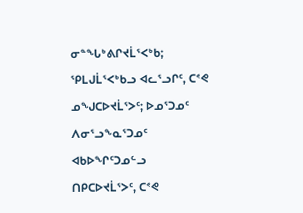ᓂᓐᖓᒃᕕᒋᔪᒫᕐᐸᒃᑲ; ᕿᒪᒍᒫᕐᐸᒃᑲᓗ ᐊᓚᕐᓗᒋᑦ, ᑕᕝᕙ ᓄᖑᑕᐅᔪᒫᕐᐳᑦ; ᐅᓄᕐᑐᓄᑦ ᐱᓂᕐᓗᖕᓇᕐᑐᓄᑦ ᐊᑲᐅᖏᑦᑐᓄᓪᓗ ᑎᑭᑕᐅᔪᒫᕐᐳᑦ, ᑕᕝᕙ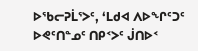ᐅᖃᓕᕈᒫᕐᐳᑦ, ‘ᒪᑯᐊ ᐱᐅᖏᑦᑐᑦ ᐅᕙᑦᑎᓐᓄᑦ ᑎᑭᑉᐳᑦ ᒎᑎᐅᑉ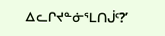ᐃᓚᒋᔪᓐᓃᕐᒪᑎᒎᑦ?’